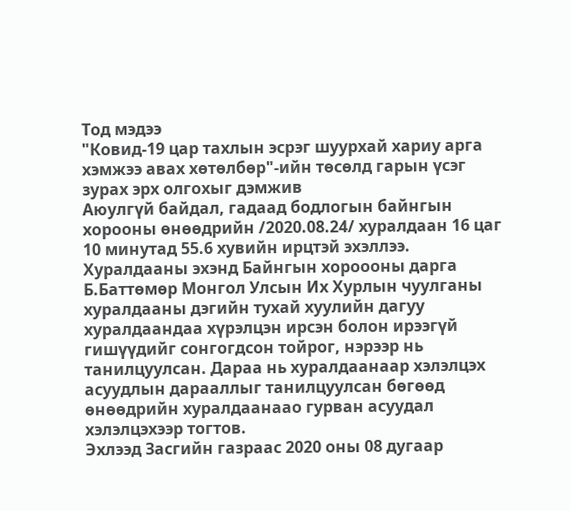Тод мэдээ
"Ковид-19 цар тахлын эсрэг шуурхай хариу арга хэмжээ авах хөтөлбөр"-ийн төсөлд гарын үсэг зурах эрх олгохыг дэмжив
Аюулгүй байдал, гадаад бодлогын байнгын хорооны өнөөдрийн /2020.08.24/ хуралдаан 16 цаг 10 минутад 55.6 хувийн ирцтэй эхэллээ. Хуралдааны эхэнд Байнгын хороооны дарга Б.Баттөмөр Монгол Улсын Их Хурлын чуулганы хуралдааны дэгийн тухай хуулийн дагуу хуралдаандаа хүрэлцэн ирсэн болон ирээгүй гишүүдийг сонгогдсон тойрог, нэрээр нь танилцуулсан. Дараа нь хуралдаанаар хэлэлцэх асуудлын дарааллыг танилцуулсан бөгөөд өнөөдрийн хуралдаанаао гурван асуудал хэлэлцэхээр тогтов.
Эхлээд Засгийн газраас 2020 оны 08 дугаар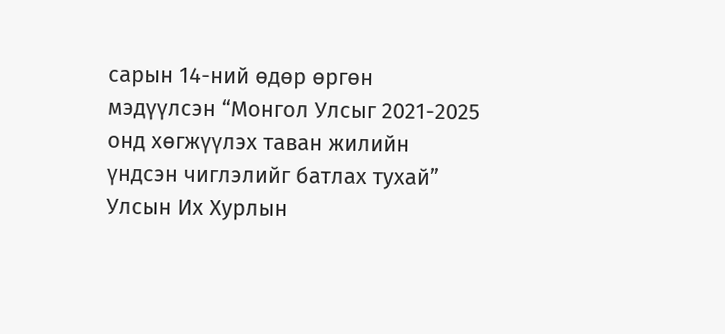сарын 14-ний өдөр өргөн мэдүүлсэн “Монгол Улсыг 2021-2025 онд хөгжүүлэх таван жилийн үндсэн чиглэлийг батлах тухай” Улсын Их Хурлын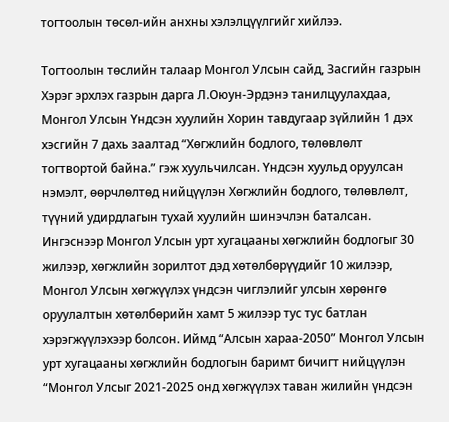тогтоолын төсөл-ийн анхны хэлэлцүүлгийг хийлээ.

Тогтоолын төслийн талаар Монгол Улсын сайд, Засгийн газрын Хэрэг эрхлэх газрын дарга Л.Оюун-Эрдэнэ танилцуулахдаа, Монгол Улсын Үндсэн хуулийн Хорин тавдугаар зүйлийн 1 дэх хэсгийн 7 дахь заалтад “Хөгжлийн бодлого, төлөвлөлт тогтвортой байна.” гэж хуульчилсан. Үндсэн хуульд оруулсан нэмэлт, өөрчлөлтөд нийцүүлэн Хөгжлийн бодлого, төлөвлөлт, түүний удирдлагын тухай хуулийн шинэчлэн баталсан. Ингэснээр Монгол Улсын урт хугацааны хөгжлийн бодлогыг 30 жилээр, хөгжлийн зорилтот дэд хөтөлбөрүүдийг 10 жилээр, Монгол Улсын хөгжүүлэх үндсэн чиглэлийг улсын хөрөнгө оруулалтын хөтөлбөрийн хамт 5 жилээр тус тус батлан хэрэгжүүлэхээр болсон. Иймд “Алсын хараа-2050” Монгол Улсын урт хугацааны хөгжлийн бодлогын баримт бичигт нийцүүлэн “Монгол Улсыг 2021-2025 онд хөгжүүлэх таван жилийн үндсэн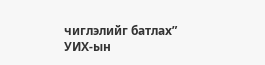чиглэлийг батлах” УИХ-ын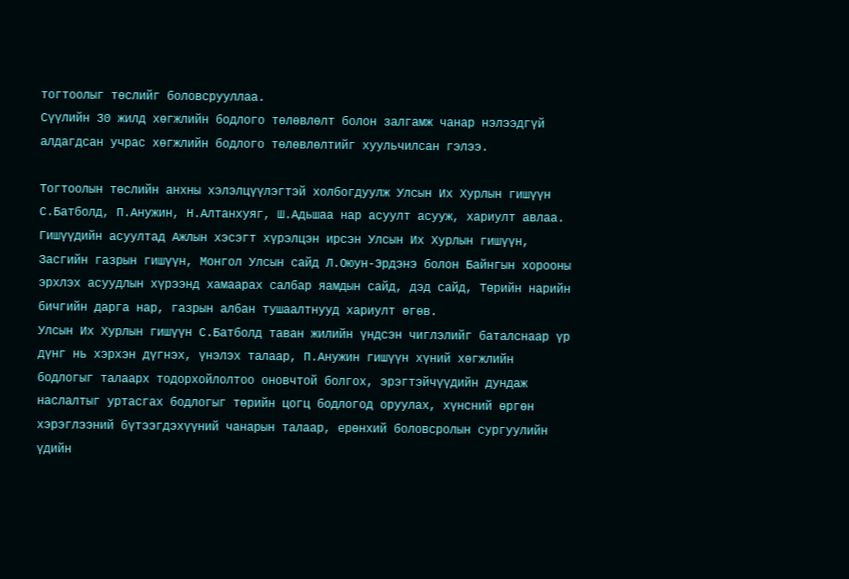тогтоолыг төслийг боловсрууллаа.
Сүүлийн 30 жилд хөгжлийн бодлого төлөвлөлт болон залгамж чанар нэлээдгүй алдагдсан учрас хөгжлийн бодлого төлөвлөлтийг хуульчилсан гэлээ.

Тогтоолын төслийн анхны хэлэлцүүлэгтэй холбогдуулж Улсын Их Хурлын гишүүн С.Батболд, П.Анужин, Н.Алтанхуяг, Ш.Адьшаа нар асуулт асууж, хариулт авлаа. Гишүүдийн асуултад Ажлын хэсэгт хүрэлцэн ирсэн Улсын Их Хурлын гишүүн, Засгийн газрын гишүүн, Монгол Улсын сайд Л.Оюун-Эрдэнэ болон Байнгын хорооны эрхлэх асуудлын хүрээнд хамаарах салбар яамдын сайд, дэд сайд, Төрийн нарийн бичгийн дарга нар, газрын албан тушаалтнууд хариулт өгөв.
Улсын Их Хурлын гишүүн С.Батболд таван жилийн үндсэн чиглэлийг баталснаар үр дүнг нь хэрхэн дүгнэх, үнэлэх талаар, П.Анужин гишүүн хүний хөгжлийн бодлогыг талаарх тодорхойлолтоо оновчтой болгох, эрэгтэйчүүдийн дундаж наслалтыг уртасгах бодлогыг төрийн цогц бодлогод оруулах, хүнсний өргөн хэрэглээний бүтээгдэхүүний чанарын талаар, ерөнхий боловсролын сургуулийн үдийн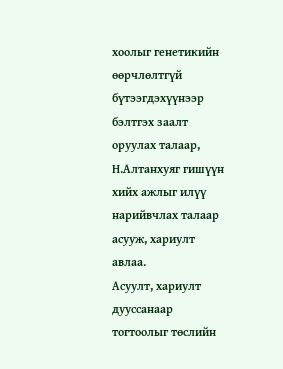хоолыг генетикийн өөрчлөлтгүй бүтээгдэхүүнээр бэлтгэх заалт оруулах талаар, Н.Алтанхуяг гишүүн хийх ажлыг илүү нарийвчлах талаар асууж, хариулт авлаа.
Асуулт, хариулт дууссанаар тогтоолыг төслийн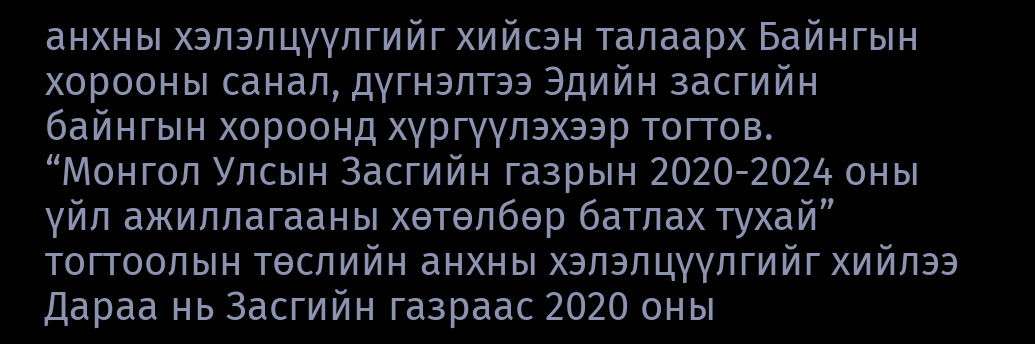анхны хэлэлцүүлгийг хийсэн талаарх Байнгын хорооны санал, дүгнэлтээ Эдийн засгийн байнгын хороонд хүргүүлэхээр тогтов.
“Монгол Улсын Засгийн газрын 2020-2024 оны үйл ажиллагааны хөтөлбөр батлах тухай” тогтоолын төслийн анхны хэлэлцүүлгийг хийлээ
Дараа нь Засгийн газраас 2020 оны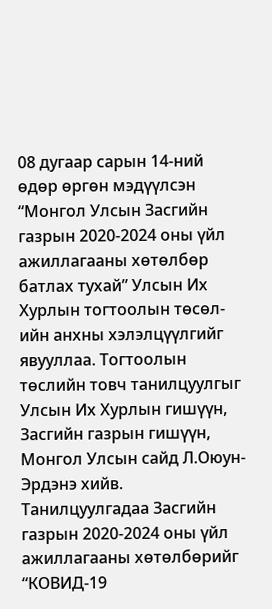08 дугаар сарын 14-ний өдөр өргөн мэдүүлсэн “Монгол Улсын Засгийн газрын 2020-2024 оны үйл ажиллагааны хөтөлбөр батлах тухай” Улсын Их Хурлын тогтоолын төсөл-ийн анхны хэлэлцүүлгийг явууллаа. Тогтоолын төслийн товч танилцуулгыг Улсын Их Хурлын гишүүн, Засгийн газрын гишүүн, Монгол Улсын сайд Л.Оюун-Эрдэнэ хийв. Танилцуулгадаа Засгийн газрын 2020-2024 оны үйл ажиллагааны хөтөлбөрийг “КОВИД-19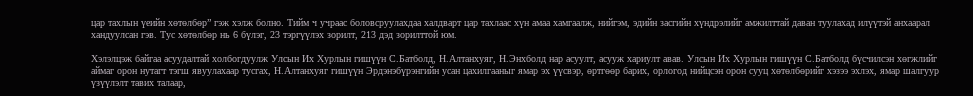цар тахлын үеийн хөтөлбөр” гэж хэлж болно. Тийм ч учраас боловсруулахдаа халдварт цар тахлаас хүн амаа хамгаалж, нийгэм, эдийн засгийн хүндрэлийг амжилттай даван туулахад илүүтэй анхаарал хандуулсан гэв. Тус хөтөлбөр нь 6 бүлэг, 23 тэргүүлэх зорилт, 213 дэд зорилттой юм.

Хэлэлцэж байгаа асуудалтай холбогдуулж Улсын Их Хурлын гишүүн С.Батболд, Н.Алтанхуяг, Н.Энхболд нар асуулт, асууж хариулт авав. Улсын Их Хурлын гишүүн С.Батболд бүсчилсэн хөгжлийг аймаг орон нутагт тэгш явуулахаар тусгах, Н.Алтанхуяг гишүүн Эрдэнэбүрэнгийн усан цахилгааныг ямар эх үүсвэр, өртгөөр барих, орлогод нийцсэн орон сууц хөтөлбөрийг хэзээ эхлэх, ямар шалгуур үзүүлэлт тавих талаар,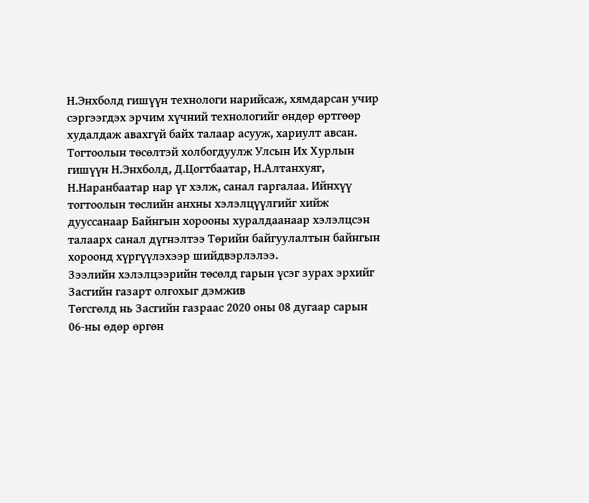Н.Энхболд гишүүн технологи нарийсаж, хямдарсан учир сэргээгдэх эрчим хүчний технологийг өндөр өртгөөр худалдаж авахгүй байх талаар асууж, хариулт авсан.
Тогтоолын төсөлтэй холбогдуулж Улсын Их Хурлын гишүүн Н.Энхболд, Д.Цогтбаатар, Н.Алтанхуяг, Н.Наранбаатар нар үг хэлж, санал гаргалаа. Ийнхүү тогтоолын төслийн анхны хэлэлцүүлгийг хийж дууссанаар Байнгын хорооны хуралдаанаар хэлэлцсэн талаарх санал дүгнэлтээ Төрийн байгуулалтын байнгын хороонд хүргүүлэхээр шийдвэрлэлээ.
Зээлийн хэлэлцээрийн төсөлд гарын үсэг зурах эрхийг Засгийн газарт олгохыг дэмжив
Төгсгөлд нь Засгийн газраас 2020 оны 08 дугаар сарын 06-ны өдөр өргөн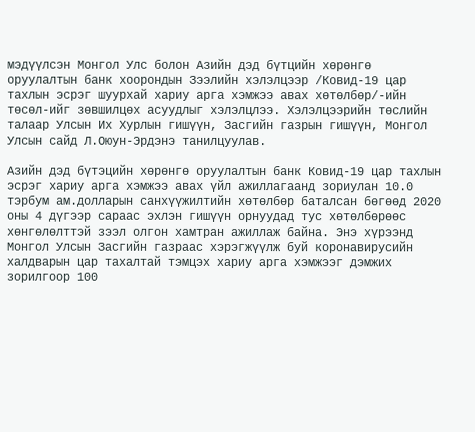мэдүүлсэн Монгол Улс болон Азийн дэд бүтцийн хөрөнгө оруулалтын банк хоорондын Зээлийн хэлэлцээр /Ковид-19 цар тахлын эсрэг шуурхай хариу арга хэмжээ авах хөтөлбөр/-ийн төсөл-ийг зөвшилцөх асуудлыг хэлэлцлээ. Хэлэлцээрийн төслийн талаар Улсын Их Хурлын гишүүн, Засгийн газрын гишүүн, Монгол Улсын сайд Л.Оюун-Эрдэнэ танилцуулав.

Азийн дэд бүтэцийн хөрөнгө оруулалтын банк Ковид-19 цар тахлын эсрэг хариу арга хэмжээ авах үйл ажиллагаанд зориулан 10.0 тэрбум ам.долларын санхүүжилтийн хөтөлбөр баталсан бөгөөд 2020 оны 4 дүгээр сараас эхлэн гишүүн орнуудад тус хөтөлбөрөөс хөнгөлөлттэй зээл олгон хамтран ажиллаж байна. Энэ хүрээнд Монгол Улсын Засгийн газраас хэрэгжүүлж буй коронавирусийн халдварын цар тахалтай тэмцэх хариу арга хэмжээг дэмжих зорилгоор 100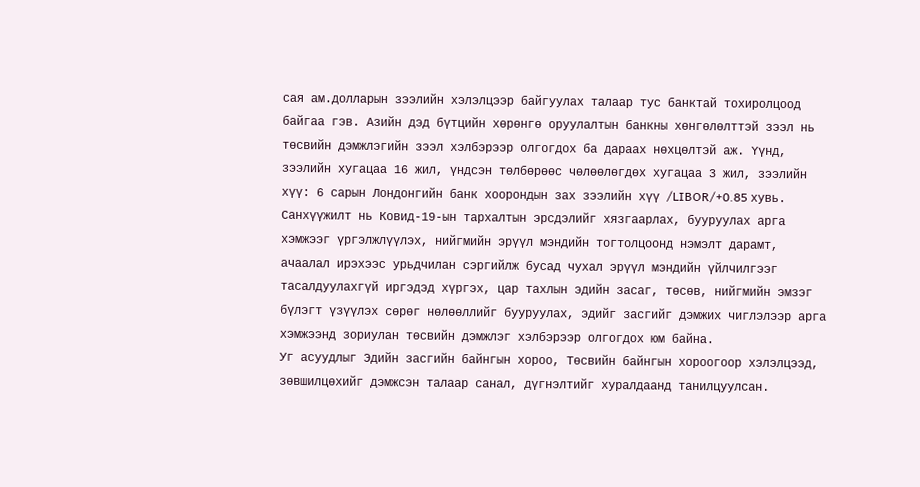сая ам.долларын зээлийн хэлэлцээр байгуулах талаар тус банктай тохиролцоод байгаа гэв. Азийн дэд бүтцийн хөрөнгө оруулалтын банкны хөнгөлөлттэй зээл нь төсвийн дэмжлэгийн зээл хэлбэрээр олгогдох ба дараах нөхцөлтэй аж. Үүнд, зээлийн хугацаа 16 жил, үндсэн төлбөрөөс чөлөөлөгдөх хугацаа 3 жил, зээлийн хүү: 6 сарын Лондонгийн банк хоорондын зах зээлийн хүү /LIBOR/+0.85 хувь.
Санхүүжилт нь Ковид-19-ын тархалтын эрсдэлийг хязгаарлах, бууруулах арга хэмжээг үргэлжлүүлэх, нийгмийн эрүүл мэндийн тогтолцоонд нэмэлт дарамт, ачаалал ирэхээс урьдчилан сэргийлж бусад чухал эрүүл мэндийн үйлчилгээг тасалдуулахгүй иргэдэд хүргэх, цар тахлын эдийн засаг, төсөв, нийгмийн эмзэг бүлэгт үзүүлэх сөрөг нөлөөллийг бууруулах, эдийг засгийг дэмжих чиглэлээр арга хэмжээнд зориулан төсвийн дэмжлэг хэлбэрээр олгогдох юм байна.
Уг асуудлыг Эдийн засгийн байнгын хороо, Төсвийн байнгын хороогоор хэлэлцээд, зөвшилцөхийг дэмжсэн талаар санал, дүгнэлтийг хуралдаанд танилцуулсан.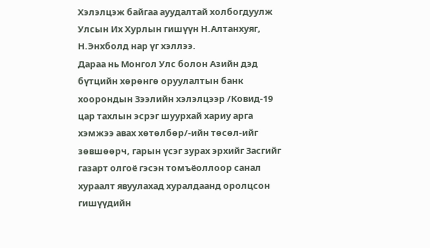Хэлэлцэж байгаа ауудалтай холбогдуулж Улсын Их Хурлын гишүүн Н.Алтанхуяг, Н.Энхболд нар үг хэллээ.
Дараа нь Монгол Улс болон Азийн дэд бүтцийн хөрөнгө оруулалтын банк хоорондын Зээлийн хэлэлцээр /Ковид-19 цар тахлын эсрэг шуурхай хариу арга хэмжээ авах хөтөлбөр/-ийн төсөл-ийг зөвшөөрч, гарын үсэг зурах эрхийг Засгийг газарт олгоё гэсэн томъёоллоор санал хураалт явуулахад хуралдаанд оролцсон гишүүдийн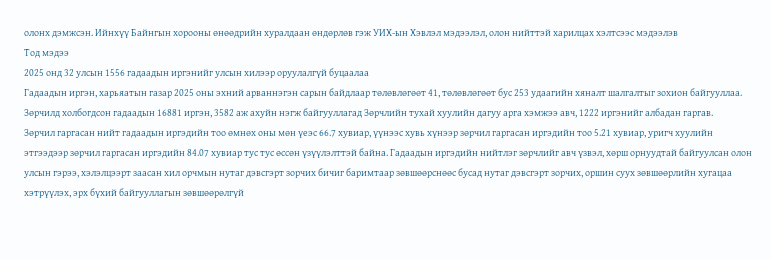олонх дэмжсэн. Ийнхүү Байнгын хорооны өнөөдрийн хуралдаан өндөрлөв гэж УИХ-ын Хэвлэл мэдээлэл, олон нийттэй харилцах хэлтсээс мэдээлэв
Тод мэдээ
2025 онд 32 улсын 1556 гадаадын иргэнийг улсын хилээр оруулалгүй буцаалаа
Гадаадын иргэн, харьяатын газар 2025 оны эхний арваннэгэн сарын байдлаар төлөвлөгөөт 41, төлөвлөгөөт бус 253 удаагийн хяналт шалгалтыг зохион байгууллаа.
Зөрчилд холбогдсон гадаадын 16881 иргэн, 3582 аж ахуйн нэгж байгууллагад Зөрчлийн тухай хуулийн дагуу арга хэмжээ авч, 1222 иргэнийг албадан гаргав.
Зөрчил гаргасан нийт гадаадын иргэдийн тоо өмнөх оны мөн үеэс 66.7 хувиар, үүнээс хувь хүнээр зөрчил гаргасан иргэдийн тоо 5.21 хувиар, уригч хуулийн этгээдээр зөрчил гаргасан иргэдийн 84.07 хувиар тус тус өссөн үзүүлэлттэй байна. Гадаадын иргэдийн нийтлэг зөрчлийг авч үзвэл, хөрш орнуудтай байгуулсан олон улсын гэрээ, хэлэлцээрт заасан хил орчмын нутаг дэвсгэрт зорчих бичиг баримтаар зөвшөөрснөөс бусад нутаг дэвсгэрт зорчих, оршин суух зөвшөөрлийн хугацаа хэтрүүлэх, эрх бүхий байгууллагын зөвшөөрөлгүй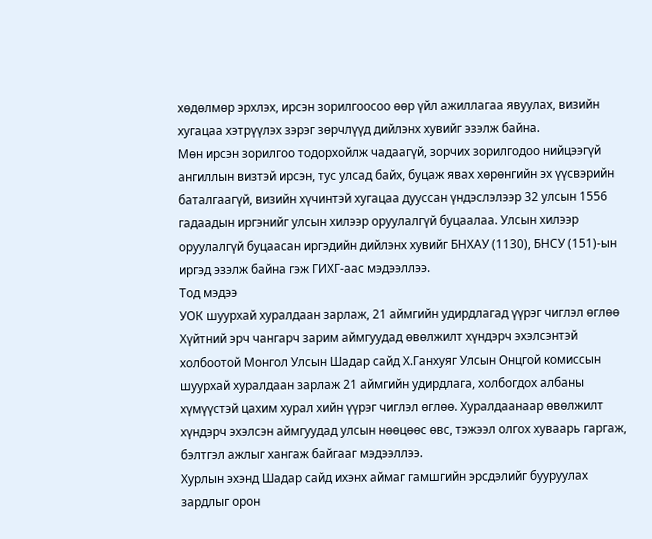хөдөлмөр эрхлэх, ирсэн зорилгоосоо өөр үйл ажиллагаа явуулах, визийн хугацаа хэтрүүлэх зэрэг зөрчлүүд дийлэнх хувийг эзэлж байна.
Мөн ирсэн зорилгоо тодорхойлж чадаагүй, зорчих зорилгодоо нийцээгүй ангиллын визтэй ирсэн, тус улсад байх, буцаж явах хөрөнгийн эх үүсвэрийн баталгаагүй, визийн хүчинтэй хугацаа дууссан үндэслэлээр 32 улсын 1556 гадаадын иргэнийг улсын хилээр оруулалгүй буцаалаа. Улсын хилээр оруулалгүй буцаасан иргэдийн дийлэнх хувийг БНХАУ (1130), БНСУ (151)-ын иргэд эзэлж байна гэж ГИХГ-аас мэдээллээ.
Тод мэдээ
УОК шуурхай хуралдаан зарлаж, 21 аймгийн удирдлагад үүрэг чиглэл өглөө
Хүйтний эрч чангарч зарим аймгуудад өвөлжилт хүндэрч эхэлсэнтэй холбоотой Монгол Улсын Шадар сайд Х.Ганхуяг Улсын Онцгой комиссын шуурхай хуралдаан зарлаж 21 аймгийн удирдлага, холбогдох албаны хүмүүстэй цахим хурал хийн үүрэг чиглэл өглөө. Хуралдаанаар өвөлжилт хүндэрч эхэлсэн аймгуудад улсын нөөцөөс өвс, тэжээл олгох хуваарь гаргаж, бэлтгэл ажлыг хангаж байгааг мэдээллээ.
Хурлын эхэнд Шадар сайд ихэнх аймаг гамшгийн эрсдэлийг бууруулах зардлыг орон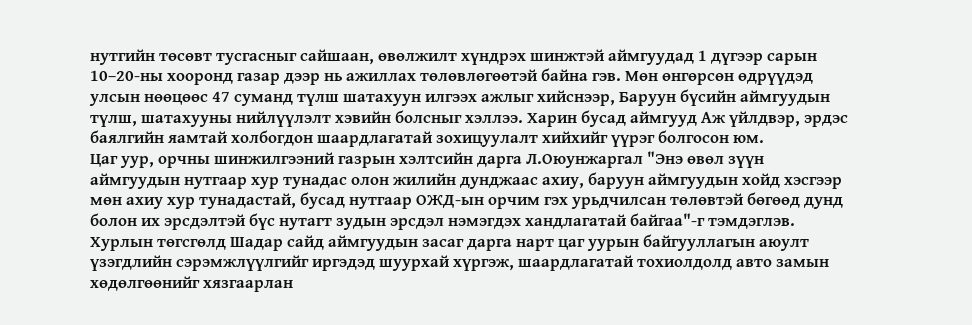нутгийн төсөвт тусгасныг сайшаан, өвөлжилт хүндрэх шинжтэй аймгуудад 1 дүгээр сарын 10–20-ны хооронд газар дээр нь ажиллах төлөвлөгөөтэй байна гэв. Мөн өнгөрсөн өдрүүдэд улсын нөөцөөс 47 суманд түлш шатахуун илгээх ажлыг хийснээр, Баруун бүсийн аймгуудын түлш, шатахууны нийлүүлэлт хэвийн болсныг хэллээ. Харин бусад аймгууд Аж үйлдвэр, эрдэс баялгийн яамтай холбогдон шаардлагатай зохицуулалт хийхийг үүрэг болгосон юм.
Цаг уур, орчны шинжилгээний газрын хэлтсийн дарга Л.Оюунжаргал "Энэ өвөл зүүн аймгуудын нутгаар хур тунадас олон жилийн дунджаас ахиу, баруун аймгуудын хойд хэсгээр мөн ахиу хур тунадастай, бусад нутгаар ОЖД-ын орчим гэх урьдчилсан төлөвтэй бөгөөд дунд болон их эрсдэлтэй бүс нутагт зудын эрсдэл нэмэгдэх хандлагатай байгаа"-г тэмдэглэв.
Хурлын төгсгөлд Шадар сайд аймгуудын засаг дарга нарт цаг уурын байгууллагын аюулт үзэгдлийн сэрэмжлүүлгийг иргэдэд шуурхай хүргэж, шаардлагатай тохиолдолд авто замын хөдөлгөөнийг хязгаарлан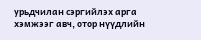урьдчилан сэргийлэх арга хэмжээг авч, отор нүүдлийн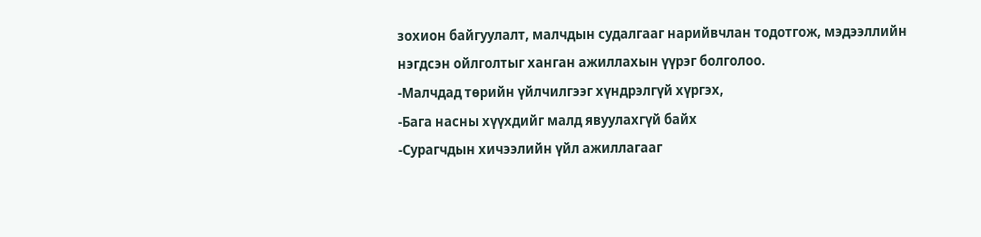зохион байгуулалт, малчдын судалгааг нарийвчлан тодотгож, мэдээллийн нэгдсэн ойлголтыг ханган ажиллахын үүрэг болголоо.
-Малчдад төрийн үйлчилгээг хүндрэлгүй хүргэх,
-Бага насны хүүхдийг малд явуулахгүй байх
-Сурагчдын хичээлийн үйл ажиллагааг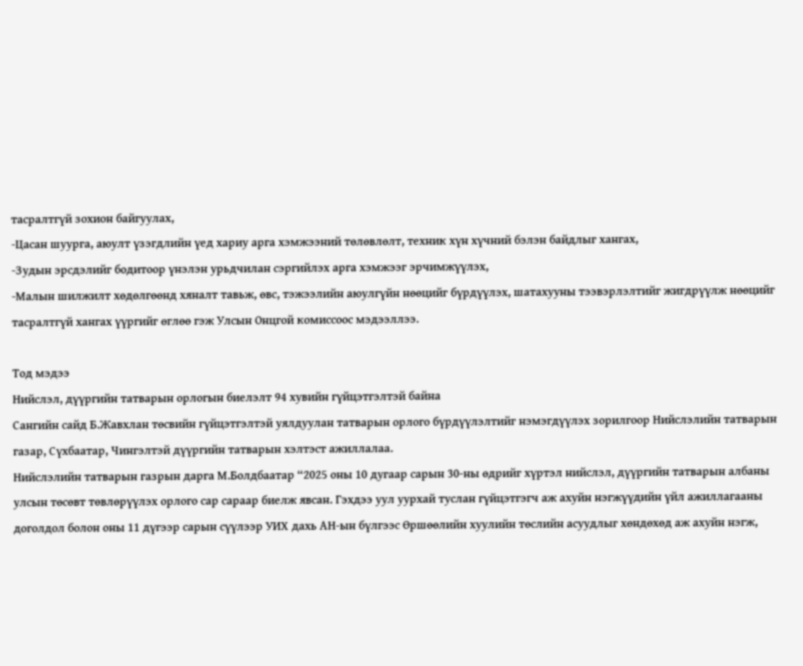тасралтгүй зохион байгуулах,
-Цасан шуурга, аюулт үзэгдлийн үед хариу арга хэмжээний төлөвлөлт, техник хүн хүчний бэлэн байдлыг хангах,
-Зудын эрсдэлийг бодитоор үнэлэн урьдчилан сэргийлэх арга хэмжээг эрчимжүүлэх,
-Малын шилжилт хөдөлгөөнд хяналт тавьж, өвс, тэжээлийн аюулгүйн нөөцийг бүрдүүлэх, шатахууны тээвэрлэлтийг жигдрүүлж нөөцийг тасралтгүй хангах үүргийг өглөө гэж Улсын Онцгой комиссоос мэдээллээ.

Тод мэдээ
Нийслэл, дүүргийн татварын орлогын биелэлт 94 хувийн гүйцэтгэлтэй байна
Сангийн сайд Б.Жавхлан төсвийн гүйцэтгэлтэй уялдуулан татварын орлого бүрдүүлэлтийг нэмэгдүүлэх зорилгоор Нийслэлийн татварын газар, Сүхбаатар, Чингэлтэй дүүргийн татварын хэлтэст ажиллалаа.
Нийслэлийн татварын газрын дарга М.Болдбаатар “2025 оны 10 дугаар сарын 30-ны өдрийг хүртэл нийслэл, дүүргийн татварын албаны улсын төсөвт төвлөрүүлэх орлого сар сараар биелж явсан. Гэхдээ уул уурхай туслан гүйцэтгэгч аж ахуйн нэгжүүдийн үйл ажиллагааны доголдол болон оны 11 дүгээр сарын сүүлээр УИХ дахь АН-ын бүлгээс Өршөөлийн хуулийн төслийн асуудлыг хөндөхөд аж ахуйн нэгж,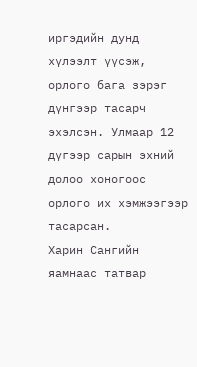иргэдийн дунд хүлээлт үүсэж, орлого бага зэрэг дүнгээр тасарч эхэлсэн. Улмаар 12 дүгээр сарын эхний долоо хоногоос орлого их хэмжээгээр тасарсан.
Харин Сангийн яамнаас татвар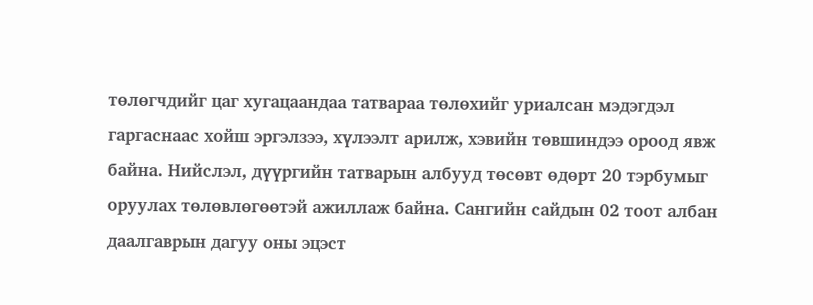төлөгчдийг цаг хугацаандаа татвараа төлөхийг уриалсан мэдэгдэл гаргаснаас хойш эргэлзээ, хүлээлт арилж, хэвийн төвшиндээ ороод явж байна. Нийслэл, дүүргийн татварын албууд төсөвт өдөрт 20 тэрбумыг оруулах төлөвлөгөөтэй ажиллаж байна. Сангийн сайдын 02 тоот албан даалгаврын дагуу оны эцэст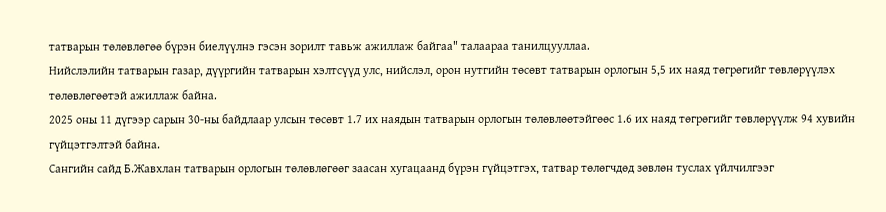татварын төлөвлөгөө бүрэн биелүүлнэ гэсэн зорилт тавьж ажиллаж байгаа" талаараа танилцууллаа.
Нийслэлийн татварын газар, дүүргийн татварын хэлтсүүд улс, нийслэл, орон нутгийн төсөвт татварын орлогын 5,5 их наяд төгрөгийг төвлөрүүлэх төлөвлөгөөтэй ажиллаж байна.
2025 оны 11 дүгээр сарын 30-ны байдлаар улсын төсөвт 1.7 их наядын татварын орлогын төлөвлөөтэйгөөс 1.6 их наяд төгрөгийг төвлөрүүлж 94 хувийн гүйцэтгэлтэй байна.
Сангийн сайд Б.Жавхлан татварын орлогын төлөвлөгөөг заасан хугацаанд бүрэн гүйцэтгэх, татвар төлөгчдөд зөвлөн туслах үйлчилгээг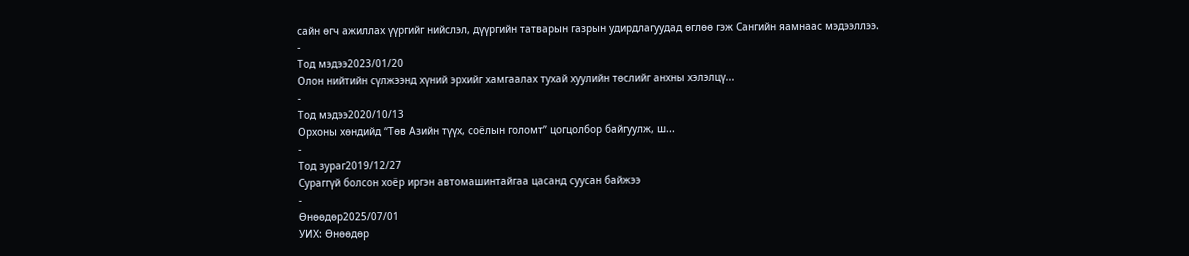сайн өгч ажиллах үүргийг нийслэл, дүүргийн татварын газрын удирдлагуудад өглөө гэж Сангийн яамнаас мэдээллээ.
-
Тод мэдээ2023/01/20
Олон нийтийн сүлжээнд хүний эрхийг хамгаалах тухай хуулийн төслийг анхны хэлэлцү...
-
Тод мэдээ2020/10/13
Орхоны хөндийд “Төв Азийн түүх, соёлын голомт” цогцолбор байгуулж, ш...
-
Тод зураг2019/12/27
Сураггүй болсон хоёр иргэн автомашинтайгаа цасанд суусан байжээ
-
Өнөөдөр2025/07/01
УИХ: Өнөөдөр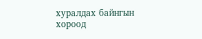хуралдах байнгын хороод